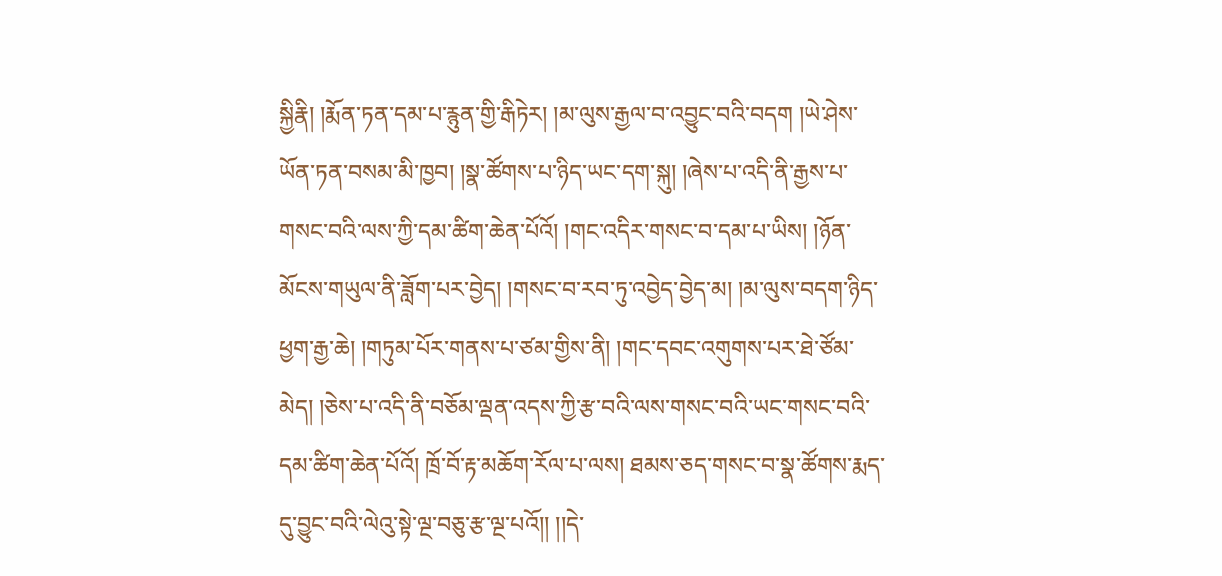སྐྱིརྣི། །རྨོན་ཏན་དམ་པ་རྙུན་གྱི་རྒིཏེར། །མ་ལུས་རྒྱལ་བ་འབྱུང་བའི་བདག །ཡེ་ཤེས་ཡོན་ཏན་བསམ་མི་ཁྱབ། །སྣ་ཚོགས་པ་ཉིད་ཡང་དག་སྐུ། །ཞེས་པ་འདི་ནི་རྒྱས་པ་གསང་བའི་ལས་ཀྱི་དམ་ཚིག་ཆེན་པོའོ། །གང་འདིར་གསང་བ་དམ་པ་ཡིས། །ཉོན་མོངས་གཡུལ་ནི་ཟློག་པར་བྱེད། །གསང་བ་རབ་ཏུ་འབྱེད་བྱེད་མ། །མ་ལུས་བདག་ཉིད་ཕྱག་རྒྱ་ཆེ། །གཏུམ་པོར་གནས་པ་ཙམ་གྱིས་ནི། །གང་དབང་འགུགས་པར་ཐེ་ཙོམ་མེད། །ཅེས་པ་འདི་ནི་བཅོམ་ལྡན་འདས་ཀྱི་རྩ་བའི་ལས་གསང་བའི་ཡང་གསང་བའི་དམ་ཚིག་ཆེན་པོའོ། ཁྲོ་བོ་རྟ་མཆོག་རོལ་པ་ལས། ཐམས་ཅད་གསང་བ་སྣ་ཚོགས་རྨད་དུ་བྱུང་བའི་ལེའུ་སྟེ་ལྔ་བཅུ་རྩ་ལྔ་པའོ།། །།དེ་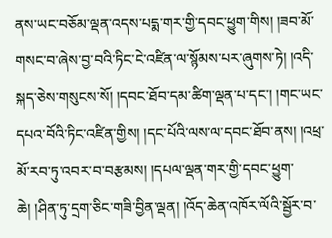ནས་ཡང་བཅོམ་ལྡན་འདས་པདྨ་གར་གྱི་དབང་ཕྱུག་གིས། །ཟབ་མོ་གསང་བ་ཞེས་བྱ་བའི་ཏིང་ངེ་འཛིན་ལ་སྙོམས་པར་ཞུགས་ཏེ། །འདི་སྐད་ཅེས་གསུངས་སོ། །དབང་ཐོབ་དམ་ཚིག་ལྡན་པ་དང་། །གང་ཡང་དཔའ་བོའི་ཏིང་འཛིན་གྱིས། །དང་པོའི་ལས་ལ་དབང་ཐོབ་ནས། །འཕྲ་མོ་རབ་ཏུ་འབར་བ་བརྩམས། །དཔལ་ལྡན་གར་གྱི་དབང་ཕྱུག་ཆེ། །ཤིན་ཏུ་དྲག་ཅིང་གཟི་བྱིན་ལྡན། །འོད་ཆེན་འཁོར་ལོའི་སྦྱོར་བ་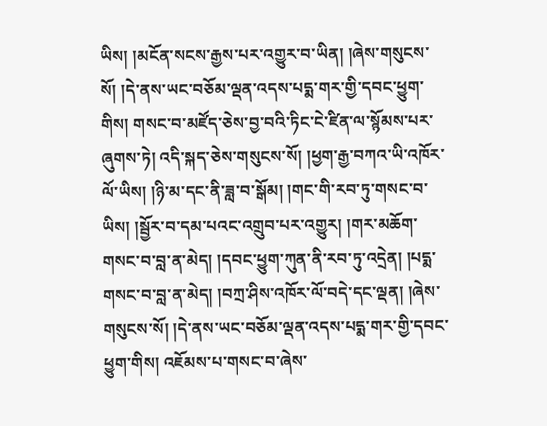ཡིས། །མངོན་སངས་རྒྱས་པར་འགྱུར་བ་ཡིན། །ཞེས་གསུངས་སོ། །དེ་ནས་ཡང་བཅོམ་ལྡན་འདས་པདྨ་གར་གྱི་དབང་ཕྱུག་གིས། གསང་བ་མཛོད་ཅེས་བྱ་བའི་ཏིང་ངེ་ཛིན་ལ་སྙོམས་པར་ཞུགས་ཏེ། འདི་སྐད་ཅེས་གསུངས་སོ། །ཕྱག་རྒྱ་བཀའ་ཡི་འཁོར་ལོ་ཡིས། །ཉི་མ་དང་ནི་ཟླ་བ་སྒོམ། །གང་གི་རབ་ཏུ་གསང་བ་ཡིས། །སྦྱོར་བ་དམ་པའང་འགྲུབ་པར་འགྱུར། །གར་མཆོག་གསང་བ་བླ་ན་མེད། །དབང་ཕྱུག་ཀུན་ནི་རབ་ཏུ་འདྲེན། །པདྨ་གསང་བ་བླ་ན་མེད། །བཀྲ་ཤིས་འཁོར་ལོ་བདེ་དང་ལྡན། །ཞེས་གསུངས་སོ། །དེ་ནས་ཡང་བཅོམ་ལྡན་འདས་པདྨ་གར་གྱི་དབང་ཕྱུག་གིས། འཇོམས་པ་གསང་བ་ཞེས་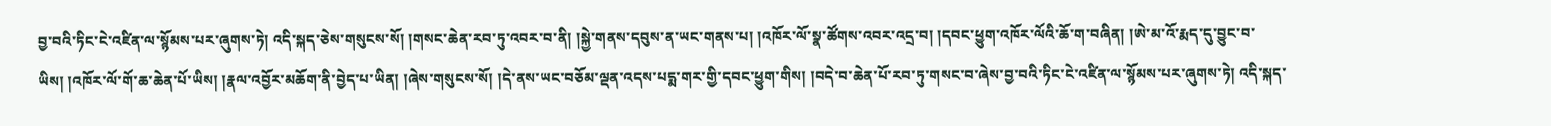བྱ་བའི་ཏིང་ངེ་འཛིན་ལ་སྙོམས་པར་ཞུགས་ཏེ། འདི་སྐད་ཅེས་གསུངས་སོ། །གསང་ཆེན་རབ་ཏུ་འབར་བ་ནི། །སྐྱེ་གནས་དབུས་ན་ཡང་གནས་པ། །འཁོར་ལོ་སྣ་ཚོགས་འབར་འདྲ་བ། །དབང་ཕྱུག་འཁོར་ལོའི་ཆོ་ག་བཞིན། །ཨེ་མ་འོ་རྨད་དུ་བྱུང་བ་ཡིས། །འཁོར་ལོ་གོ་ཆ་ཆེན་པོ་ཡིས། །རྣལ་འབྱོར་མཆོག་ནི་བྱེད་པ་ཡིན། །ཞེས་གསུངས་སོ། །དེ་ནས་ཡང་བཅོམ་ལྡན་འདས་པདྨ་གར་གྱི་དབང་ཕྱུག་གིས། །བདེ་བ་ཆེན་པོ་རབ་ཏུ་གསང་བ་ཞེས་བྱ་བའི་ཏིང་ངེ་འཛིན་ལ་སྙོམས་པར་ཞུགས་ཏེ། འདི་སྐད་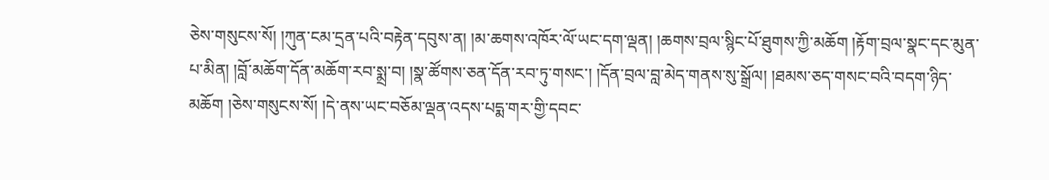ཅེས་གསུངས་སོ། །ཀུན་ངམ་དྲན་པའི་བརྟེན་དབུས་ན། །མ་ཆགས་འཁོར་ལོ་ཡང་དག་ལྡན། །ཆགས་བྲལ་སྙིང་པོ་ཐུགས་ཀྱི་མཆོག །རྟོག་བྲལ་སྣང་དང་མུན་པ་མིན། །བློ་མཆོག་དོན་མཆོག་རབ་སྨྲ་བ། །སྣ་ཚོགས་ཅན་དོན་རབ་ཏུ་གསང་། །དོན་བྲལ་བླ་མེད་གནས་སུ་སྒྲོལ། །ཐམས་ཅད་གསང་བའི་བདག་ཉིད་མཆོག །ཅེས་གསུངས་སོ། །དེ་ནས་ཡང་བཅོམ་ལྡན་འདས་པདྨ་གར་གྱི་དབང་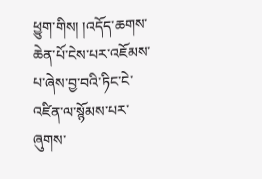ཕྱུག་གིས། །འདོད་ཆགས་ཆེན་པོ་ངེས་པར་འཇོམས་པ་ཞེས་བྱ་བའི་ཏིང་ངེ་འཛིན་ལ་སྙོམས་པར་ཞུགས་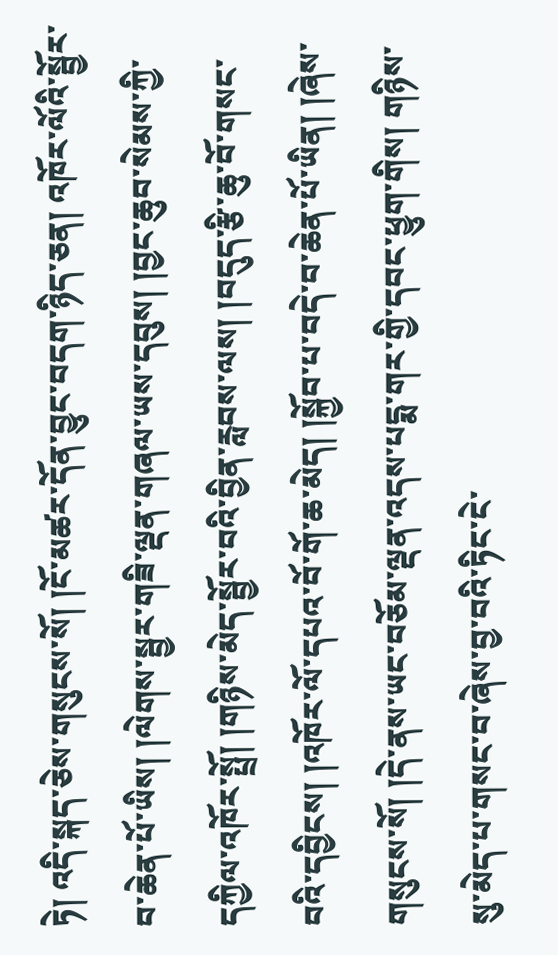ཏེ། འདི་སྐད་ཅེས་གསུངས་སོ། །ངོ་མཚར་དོན་བྱུང་བདག་ཉིད་ཅན། འཁོར་ལོའི་སྦྱོར་བ་ཆེན་པོ་ཡིས། །ལེགས་སྦྱར་གཟི་ལྡན་གཞལ་ཡས་དབུས། །བྱང་ཆུབ་སེམས་ཀྱི་དཀྱིལ་འཁོར་སྤྲོ། །གཉིས་མེད་སྦྱོར་བའི་བྱིན་རླབས་ལས། །བདུད་རྩི་ཆུ་བོ་གསང་བའི་དབྱིངས། །འཁོར་ལོ་དཔའ་བོ་གོ་ཆ་མེད། །སྐྱོབ་པ་བདེ་བ་ཆེན་པོ་ཡིན། །ཞེས་གསུངས་སོ། །དེ་ནས་ཡང་བཅོམ་ལྡན་འདས་པདྨ་གར་གྱི་དབང་ཕྱུག་གིས། གཉིས་སུ་མེད་པ་གསང་བ་ཞེས་བྱ་བའི་ཏིང་ངེ་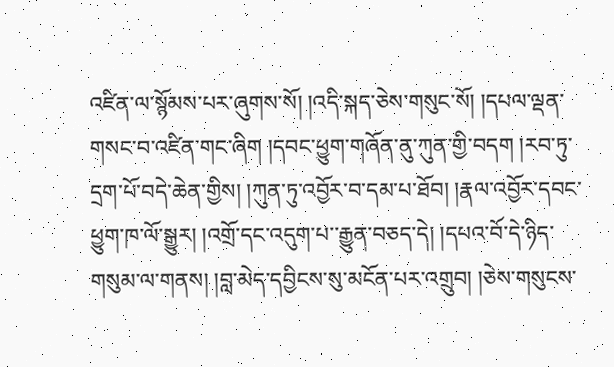འཛིན་ལ་སྙོམས་པར་ཞུགས་སོ། །འདི་སྐད་ཅེས་གསུང་སོ། །དཔལ་ལྡན་གསང་བ་འཛིན་གང་ཞིག །དབང་ཕྱུག་གཞོན་ནུ་ཀུན་གྱི་བདག །རབ་ཏུ་དྲག་པོ་བདེ་ཆེན་གྱིས། །ཀུན་ཏུ་འབྱོར་བ་དམ་པ་ཐོབ། །རྣལ་འབྱོར་དབང་ཕྱུག་ཁ་ལོ་སྒྱུར། །འགྲོ་དང་འདུག་པ་་རྒྱུན་བཅད་དེ། །དཔའ་བོ་དེ་ཉིད་གསུམ་ལ་གནས། །བླ་མེད་དབྱིངས་སུ་མངོན་པར་འགྲུབ། །ཅེས་གསུངས་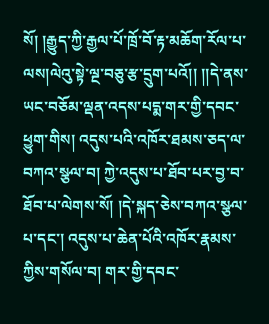སོ། །རྒྱུད་ཀྱི་རྒྱལ་པོ་ཁྲོ་བོ་རྟ་མཆོག་རོལ་པ་ལས།ལེའུ་སྟེ་ལྔ་བཅུ་རྩ་དྲུག་པའོ།། །།དེ་ནས་ཡང་བཅོམ་ལྡན་འདས་པདྨ་གར་གྱི་དབང་ཕྱུག་གིས། འདུས་པའི་འཁོར་ཐམས་ཅད་ལ་བཀའ་སྩལ་བ། ཀྱེ་འདུས་པ་ཐོབ་པར་བྱ་བ་ཐོབ་པ་ལེགས་སོ། །དེ་སྐད་ཅེས་བཀའ་སྩལ་པ་དང་། འདུས་པ་ཆེན་པོའི་འཁོར་རྣམས་ཀྱིས་གསོལ་བ། གར་གྱི་དབང་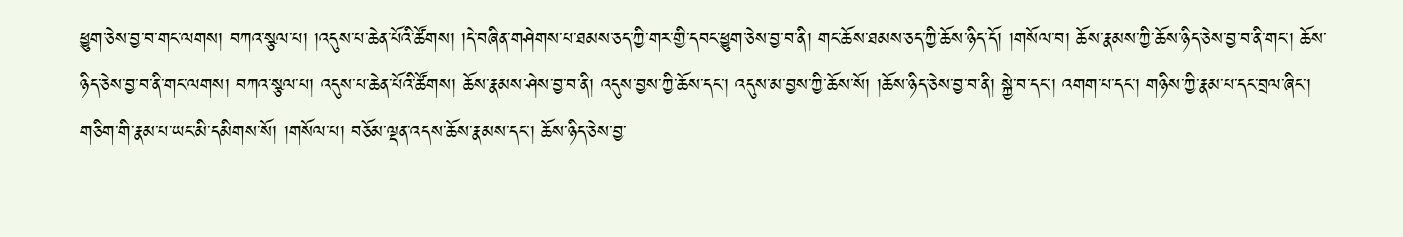ཕྱུག་ཅེས་བྱ་བ་གང་ལགས། བཀའ་སྩལ་པ། །འདུས་པ་ཆེན་པོའི་ཚོགས། །དེ་བཞིན་གཤེགས་པ་ཐམས་ཅད་ཀྱི་གར་གྱི་དབང་ཕྱུག་ཅེས་བྱ་བ་ནི། གང་ཆོས་ཐམས་ཅད་ཀྱི་ཆོས་ཉིད་དོ། །གསོལ་བ། ཆོས་རྣམས་ཀྱི་ཆོས་ཉིད་ཅེས་བྱ་བ་ནི་གང་། ཆོས་ཉིད་ཅེས་བྱ་བ་ནི་གང་ལགས། བཀའ་སྩལ་པ། འདུས་པ་ཆེན་པོའི་ཚོགས། ཆོས་རྣམས་ཤེས་བྱ་བ་ནི། འདུས་བྱས་ཀྱི་ཆོས་དང་། འདུས་མ་བྱས་ཀྱི་ཆོས་སོ། །ཆོས་ཉིད་ཅེས་བྱ་བ་ནི། སྐྱེ་བ་དང་། འགག་པ་དང་། གཉིས་ཀྱི་རྣམ་པ་དང་བྲལ་ཞིང་། གཅིག་གི་རྣམ་པ་ཡང་མི་དམིགས་སོ། །གསོལ་པ། བཅོམ་ལྡན་འདས་ཆོས་རྣམས་དང་། ཆོས་ཉིད་ཅེས་བྱ་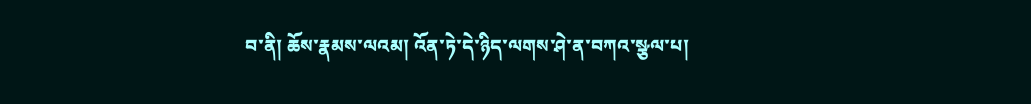བ་ནི། ཆོས་རྣམས་ལའམ། འོན་ཏེ་དེ་ཉིད་ལགས་ཤེ་ན་བཀའ་སྩལ་པ།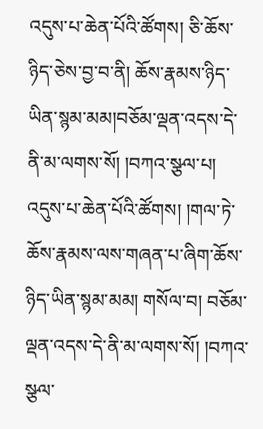འདུས་པ་ཆེན་པོའི་ཚོགས། ཅི་ཆོས་ཉིད་ཅེས་བྱ་བ་ནི། ཆོས་རྣམས་ཉིད་ཡིན་སྙམ་མམ།བཅོམ་ལྡན་འདས་དེ་ནི་མ་ལགས་སོ། །བཀའ་སྩལ་པ། འདུས་པ་ཆེན་པོའི་ཚོགས། །གལ་ཏེ་ཆོས་རྣམས་ལས་གཞན་པ་ཞིག་ཆོས་ཉིད་ཡིན་སྙམ་མམ། གསོལ་བ། བཅོམ་ལྡན་འདས་དེ་ནི་མ་ལགས་སོ། །བཀའ་སྩལ་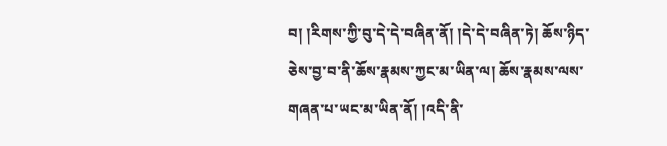བ། །རིགས་ཀྱི་བུ་དེ་དེ་བཞིན་ནོ། །དེ་དེ་བཞིན་ཏེ། ཆོས་ཉིད་ཅེས་བྱ་བ་ནི་ཆོས་རྣམས་ཀྱང་མ་ཡིན་ལ། ཆོས་རྣམས་ལས་གཞན་པ་ཡང་མ་ཡིན་ནོ། །འདི་ནི་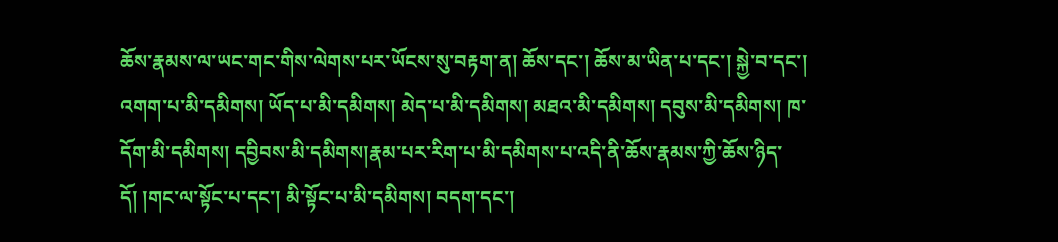ཆོས་རྣམས་ལ་ཡང་གང་གིས་ལེགས་པར་ཡོངས་སུ་བརྟག་ན། ཆོས་དང་། ཆོས་མ་ཡིན་པ་དང་། སྐྱེ་བ་དང་། འགག་པ་མི་དམིགས། ཡོད་པ་མི་དམིགས། མེད་པ་མི་དམིགས། མཐའ་མི་དམིགས། དབུས་མི་དམིགས། ཁ་དོག་མི་དམིགས། དབྱིབས་མི་དམིགས།རྣམ་པར་རིག་པ་མི་དམིགས་པ་འདི་ནི་ཆོས་རྣམས་ཀྱི་ཆོས་ཉིད་དོ། །གང་ལ་སྟོང་པ་དང་། མི་སྟོང་པ་མི་དམིགས། བདག་དང་།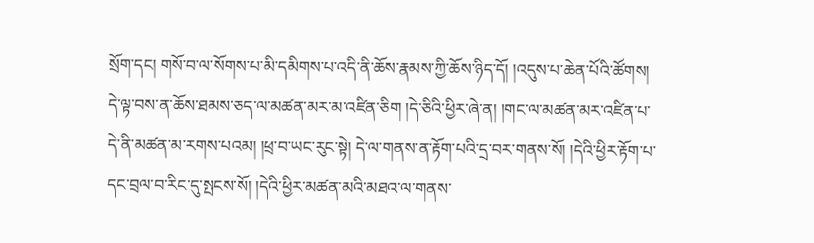སྲོག་དང། གསོ་བ་ལ་སོགས་པ་མི་དམིགས་པ་འདི་ནི་ཆོས་རྣམས་ཀྱི་ཆོས་ཉིད་དོ། །འདུས་པ་ཆེན་པོའི་ཚོགས། དེ་ལྟ་བས་ན་ཆོས་ཐམས་ཅད་ལ་མཚན་མར་མ་འཛིན་ཅིག །དེ་ཅིའི་ཕྱིར་ཞེ་ན། །གང་ལ་མཚན་མར་འཛིན་པ་དེ་ནི་མཚན་མ་རགས་པའམ། །ཕྲ་བ་ཡང་རུང་སྟེ། དེ་ལ་གནས་ན་རྟོག་པའི་དྲ་བར་གནས་སོ། །དེའི་ཕྱིར་རྟོག་པ་དང་བྲལ་བ་རིང་དུ་སྤངས་སོ། །དེའི་ཕྱིར་མཚན་མའི་མཐའ་ལ་གནས་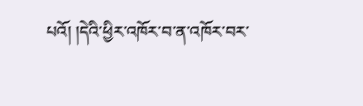པའོ། །དེའི་ཕྱིར་འཁོར་བ་ན་འཁོར་བར་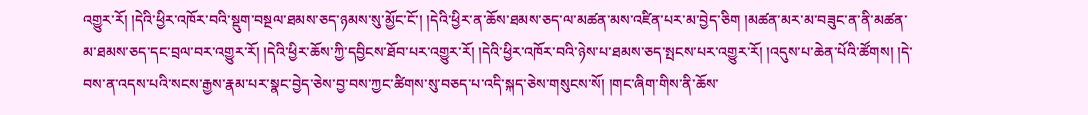འགྱུར་རོ། །དེའི་ཕྱིར་འཁོར་བའི་སྡུག་བསྔལ་ཐམས་ཅད་ཉམས་སུ་མྱོང་ངོ་། །དེའི་ཕྱིར་ན་ཆོས་ཐམས་ཅད་ལ་མཚན་མས་འཛིན་པར་མ་བྱེད་ཅིག །མཚན་མར་མ་བཟུང་ན་ནི་མཚན་མ་ཐམས་ཅད་དང་བྲལ་བར་འགྱུར་རོ། །དེའི་ཕྱིར་ཆོས་ཀྱི་དབྱིངས་ཐོབ་པར་འགྱུར་རོ། །དེའི་ཕྱིར་འཁོར་བའི་ཉེས་པ་ཐམས་ཅད་སྤངས་པར་འགྱུར་རོ། །འདུས་པ་ཆེན་པོའི་ཚོགས། །དེ་བས་ན་འདས་པའི་སངས་རྒྱས་རྣམ་པར་སྣང་བྱེད་ཅེས་བྱ་བས་ཀྱང་ཚིགས་སུ་བཅད་པ་འདི་སྐད་ཅེས་གསུངས་སོ། །གང་ཞིག་གིས་ནི་ཆོས་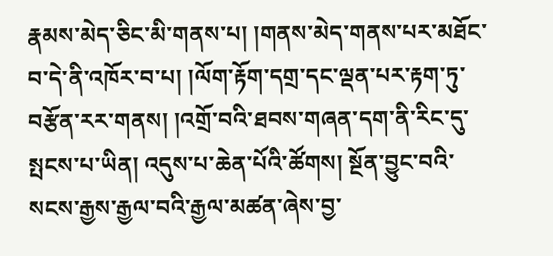རྣམས་མེད་ཅིང་མི་གནས་པ། །གནས་མེད་གནས་པར་མཐོང་བ་དེ་ནི་འཁོར་བ་པ། །ལོག་རྟོག་དགྲ་དང་ལྡན་པར་རྟག་ཏུ་བརྩོན་རར་གནས། །འགྲོ་བའི་ཐབས་གཞན་དག་ནི་རིང་དུ་སྤངས་པ་ཡིན། འདུས་པ་ཆེན་པོའི་ཚོགས། སྔོན་བྱུང་བའི་སངས་རྒྱས་རྒྱལ་བའི་རྒྱལ་མཚན་ཞེས་བྱ་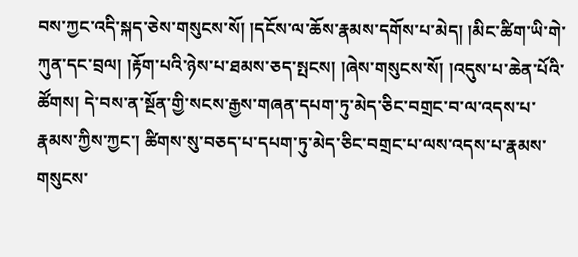བས་ཀྱང་འདི་སྐད་ཅེས་གསུངས་སོ། །དངོས་ལ་ཆོས་རྣམས་དགོས་པ་མེད། །མིང་ཚིག་ཡི་གེ་ཀུན་དང་བྲལ། །རྟོག་པའི་ཉེས་པ་ཐམས་ཅད་སྤངས། །ཞེས་གསུངས་སོ། །འདུས་པ་ཆེན་པོའི་ཚོགས། དེ་བས་ན་སྔོན་གྱི་སངས་རྒྱས་གཞན་དཔག་ཏུ་མེད་ཅིང་བགྲང་བ་ལ་འདས་པ་རྣམས་ཀྱིས་ཀྱང་། ཚིགས་སུ་བཅད་པ་དཔག་ཏུ་མེད་ཅིང་བགྲང་པ་ལས་འདས་པ་རྣམས་གསུངས་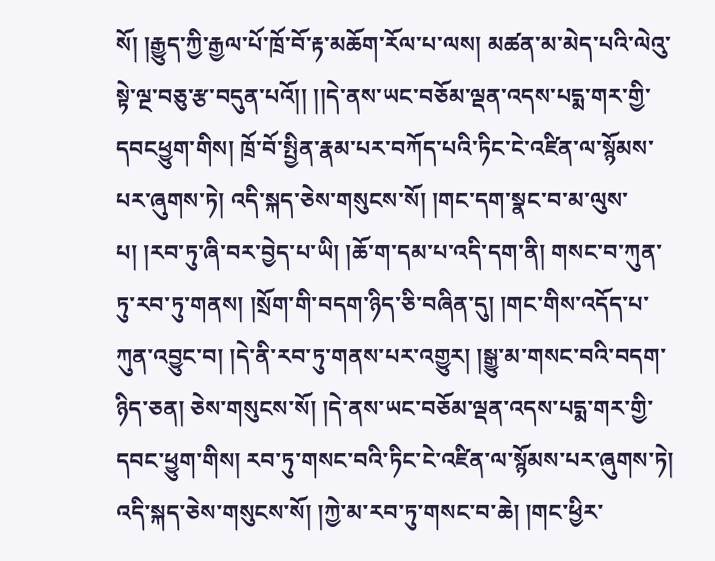སོ། །རྒྱུད་ཀྱི་རྒྱལ་པོ་ཁྲོ་བོ་རྟ་མཆོག་རོལ་པ་ལས། མཚན་མ་མེད་པའི་ལེའུ་སྟེ་ལྔ་བཅུ་རྩ་བདུན་པའོ།། །།དེ་ནས་ཡང་བཅོམ་ལྡན་འདས་པདྨ་གར་གྱི་དབངཕྱུག་གིས། ཁྲོ་བོ་སྤྱིན་རྣམ་པར་བཀོད་པའི་ཏིང་ངེ་འཛིན་ལ་སྙོམས་པར་ཞུགས་ཏེ། འདི་སྐད་ཅེས་གསུངས་སོ། །གང་དག་སྣང་བ་མ་ལུས་པ། །རབ་ཏུ་ཞི་བར་བྱེད་པ་ཡི། །ཆོ་ག་དམ་པ་འདི་དག་ནི། གསང་བ་ཀུན་ཏུ་རབ་ཏུ་གནས། །སྲོག་གི་བདག་ཉིད་ཅི་བཞིན་དུ། །གང་གིས་འདོད་པ་ཀུན་འབྱུང་བ། །དེ་ནི་རབ་ཏུ་གནས་པར་འགྱུར། །སྒྱུ་མ་གསང་བའི་བདག་ཉིད་ཅན། ཅེས་གསུངས་སོ། །དེ་ནས་ཡང་བཅོམ་ལྡན་འདས་པདྨ་གར་གྱི་དབང་ཕྱུག་གིས། རབ་ཏུ་གསང་བའི་ཏིང་ངེ་འཛིན་ལ་སྙོམས་པར་ཞུགས་ཏེ། འདི་སྐད་ཅེས་གསུངས་སོ། །ཀྱེ་མ་རབ་ཏུ་གསང་བ་ཆེ། །གང་ཕྱིར་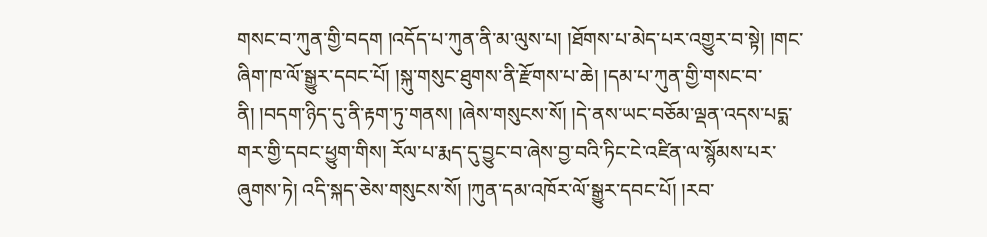གསང་བ་ཀུན་གྱི་བདག །འདོད་པ་ཀུན་ནི་མ་ལུས་པ། །ཐོགས་པ་མེད་པར་འགྱུར་བ་སྟེ། །གང་ཞིག་ཁ་ལོ་སྒྱུར་དབང་པོ། །སྐུ་གསུང་ཐུགས་ནི་རྫོགས་པ་ཆེ། །དམ་པ་ཀུན་གྱི་གསང་བ་ནི། །བདག་ཉིད་དུ་ནི་རྟག་ཏུ་གནས། །ཞེས་གསུངས་སོ། །དེ་ནས་ཡང་བཅོམ་ལྡན་འདས་པདྨ་གར་གྱི་དབང་ཕྱུག་གིས། རོལ་པ་རྨད་དུ་བྱུང་བ་ཞེས་བྱ་བའི་ཏིང་ངེ་འཛིན་ལ་སྙོམས་པར་ཞུགས་ཏེ། འདི་སྐད་ཅེས་གསུངས་སོ། །ཀུན་དམ་འཁོར་ལོ་སྒྱུར་དབང་པོ། །རབ་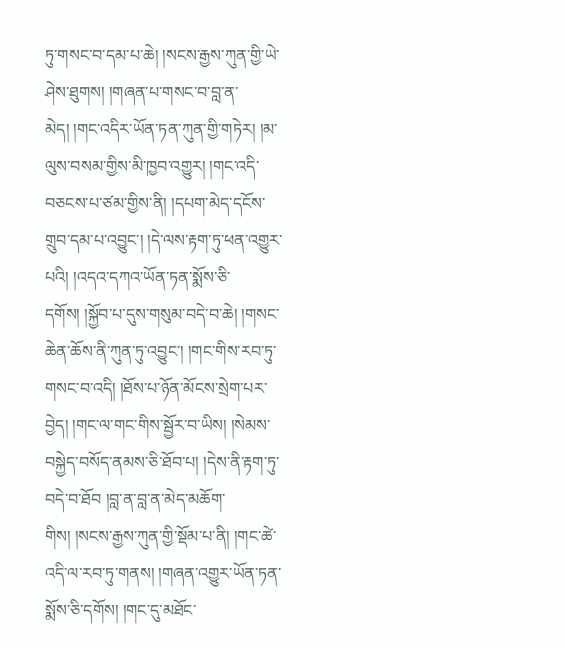ཏུ་གསང་བ་དམ་པ་ཆེ། །སངས་རྒྱས་ཀུན་གྱི་ཡེ་ཤེས་ཐུགས། །གཞན་པ་གསང་བ་བླ་ན་མེད། །གང་འདིར་ཡོན་ཏན་ཀུན་གྱི་གཏེར། །མ་ལུས་བསམ་གྱིས་མི་ཁྱབ་འགྱུར། །གང་འདི་བཅངས་པ་ཙམ་གྱིས་ནི། །དཔག་མེད་དངོས་གྲུབ་དམ་པ་འབྱུང་། །དེ་ལས་རྟག་ཏུ་ཕན་འགྱུར་པའི། །འདའ་དཀའ་ཡོན་ཏན་སྨོས་ཅི་དགོས། །སྐྱོབ་པ་དུས་གསུམ་བདེ་བ་ཆེ། །གསང་ཆེན་ཆོས་ནི་ཀུན་ཏུ་འབྱུང་། །གང་གིས་རབ་ཏུ་གསང་བ་འདི། །ཐོས་པ་ཉོན་མོངས་སྲེག་པར་བྱེད། །གང་ལ་གང་གིས་སྦྱོར་བ་ཡིས། །སེམས་བསྐྱེད་བསོད་ནམས་ཅི་ཐོབ་པ། །དེས་ནི་རྟག་ཏུ་བདེ་བ་ཐོབ །བླ་ན་བླ་ན་མེད་མཆོག་གིས། །སངས་རྒྱས་ཀུན་གྱི་སྡོམ་པ་ནི། །གང་ཚེ་འདི་ལ་རབ་ཏུ་གནས། །གཞན་འགྱུར་ཡོན་ཏན་སྨོས་ཅི་དགོས། །གང་དུ་མཐོང་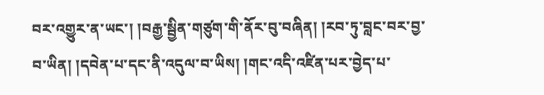བར་འགྱུར་ན་ཡང་། །བརྒྱ་སྦྱིན་གཙུག་གི་ནོར་བུ་བཞིན། །རབ་ཏུ་བླང་བར་བྱ་བ་ཡིན། །དབེན་པ་དང་ནི་འདུལ་བ་ཡིས། །གང་འདི་འཛིན་པར་བྱེད་པ་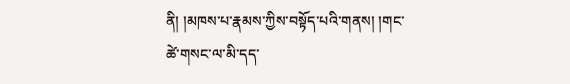ནི། །མཁས་པ་རྣམས་ཀྱིས་བསྟོད་པའི་གནས། །གང་ཚེ་གསང་ལ་མི་དད་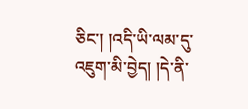ཅིང་། །འདི་ཡི་ལམ་དུ་འཇུག་མི་བྱེད། །དེ་ནི་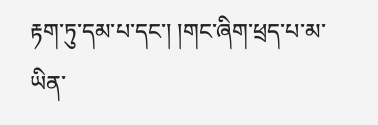རྟག་ཏུ་དམ་པ་དང་། །གང་ཞིག་ཕྲད་པ་མ་ཡིན་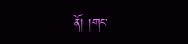ནོ། །གང་